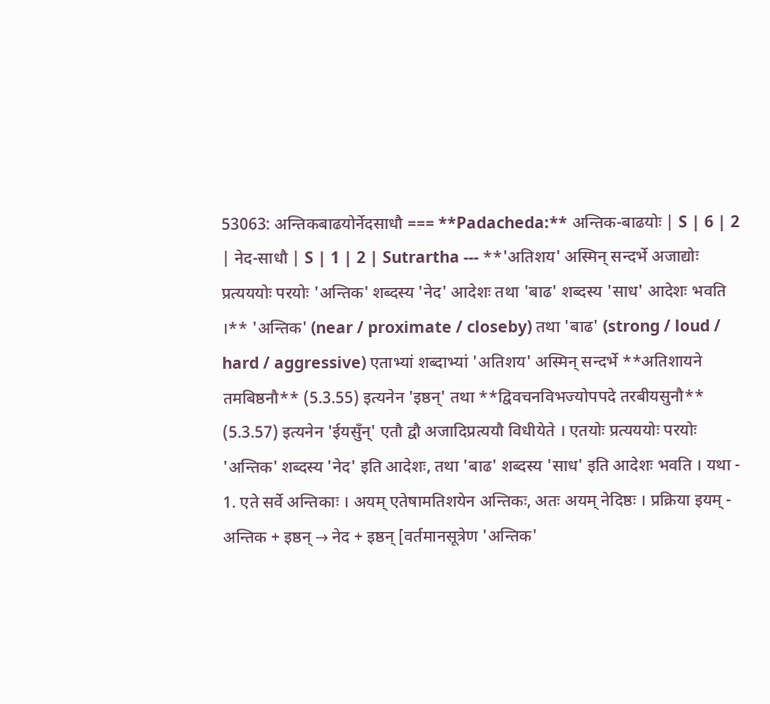53063: अन्तिकबाढयोर्नेदसाधौ === **Padacheda:** अन्तिक-बाढयोः | S | 6 | 2 | नेद-साधौ | S | 1 | 2 | Sutrartha --- **'अतिशय' अस्मिन् सन्दर्भे अजाद्योः प्रत्यययोः परयोः 'अन्तिक' शब्दस्य 'नेद' आदेशः तथा 'बाढ' शब्दस्य 'साध' आदेशः भवति ।** 'अन्तिक' (near / proximate / closeby) तथा 'बाढ' (strong / loud / hard / aggressive) एताभ्यां शब्दाभ्यां 'अतिशय' अस्मिन् सन्दर्भे **अतिशायने तमबिष्ठनौ** (5.3.55) इत्यनेन 'इष्ठन्' तथा **द्विवचनविभज्योपपदे तरबीयसुनौ** (5.3.57) इत्यनेन 'ईयसुँन्' एतौ द्वौ अजादिप्रत्ययौ विधीयेते । एतयोः प्रत्यययोः परयोः 'अन्तिक' शब्दस्य 'नेद' इति आदेशः, तथा 'बाढ' शब्दस्य 'साध' इति आदेशः भवति । यथा - 1. एते सर्वे अन्तिकाः । अयम् एतेषामतिशयेन अन्तिकः, अतः अयम् नेदिष्ठः । प्रक्रिया इयम् - अन्तिक + इष्ठन् → नेद + इष्ठन् [वर्तमानसूत्रेण 'अन्तिक'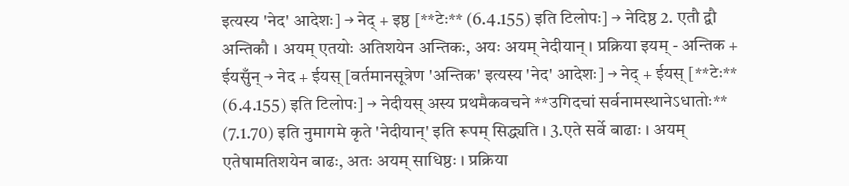इत्यस्य 'नेद' आदेशः] → नेद् + इष्ठ [**टेः** (6.4.155) इति टिलोपः] → नेदिष्ठ 2. एतौ द्वौ अन्तिकौ । अयम् एतयोः अतिशयेन अन्तिकः, अयः अयम् नेदीयान् । प्रक्रिया इयम् - अन्तिक + ईयसुँन् → नेद + ईयस् [वर्तमानसूत्रेण 'अन्तिक' इत्यस्य 'नेद' आदेशः] → नेद् + ईयस् [**टेः** (6.4.155) इति टिलोपः] → नेदीयस् अस्य प्रथमैकवचने **उगिदचां सर्वनामस्थानेऽधातोः** (7.1.70) इति नुमागमे कृते 'नेदीयान्' इति रूपम् सिद्ध्यति । 3.एते सर्वे बाढाः । अयम् एतेषामतिशयेन बाढः, अतः अयम् साधिष्ठः । प्रक्रिया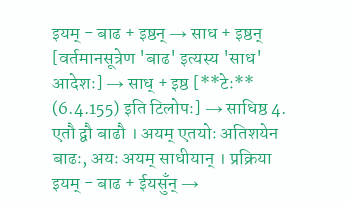इयम् - बाढ + इष्ठन् → साध + इष्ठन् [वर्तमानसूत्रेण 'बाढ' इत्यस्य 'साध' आदेशः] → साध् + इष्ठ [**टेः** (6.4.155) इति टिलोपः] → साधिष्ठ 4. एतौ द्वौ बाढौ । अयम् एतयोः अतिशयेन बाढः, अयः अयम् साधीयान् । प्रक्रिया इयम् - बाढ + ईयसुँन् →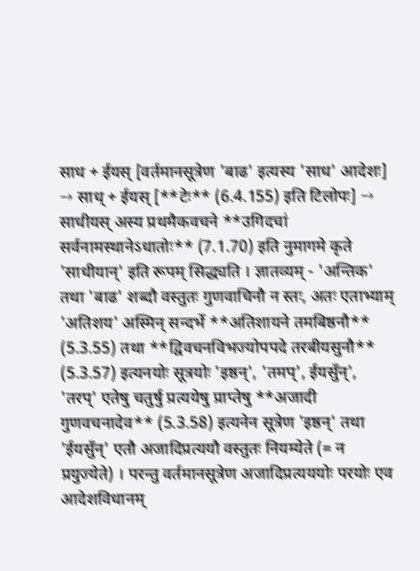साध + ईयस् [वर्तमानसूत्रेण 'बाढ' इत्यस्य 'साध' आदेशः] → साध् + ईयस् [**टेः** (6.4.155) इति टिलोपः] → साधीयस् अस्य प्रथमैकवचने **उगिदचां सर्वनामस्थानेऽधातोः** (7.1.70) इति नुमागमे कृते 'साधीयान्' इति रूपम् सिद्ध्यति । ज्ञातव्यम् - 'अन्तिक' तथा 'बाढ' शब्दौ वस्तुतः गुणवाचिनौ न स्तः, अतः एताभ्याम् 'अतिशय' अस्मिन् सन्दर्भे **अतिशायने तमबिष्ठनौ** (5.3.55) तथा **द्विवचनविभज्योपपदे तरबीयसुनौ** (5.3.57) इत्यनयोः सूत्रयोः 'इष्ठन्', 'तमप्', ईयसुँन्', 'तरप्' एतेषु चतुर्षु प्रत्ययेषु प्राप्तेषु **अजादी गुणवचनादेव** (5.3.58) इत्यनेन सूत्रेण 'इष्ठन्' तथा 'ईयसुँन्' एतौ अजादिप्रत्ययौ वस्तुतः नियम्येते (= न प्रयुज्येते) । परन्तु वर्तमानसूत्रेण अजादिप्रत्यययोः परयोः एव आदेशविधानम्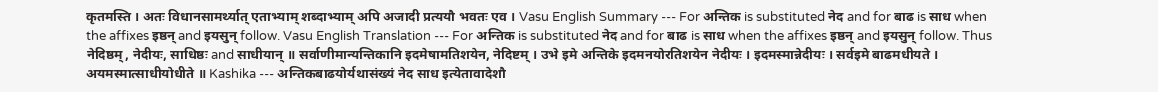कृतमस्ति । अतः विधानसामर्थ्यात् एताभ्याम् शब्दाभ्याम् अपि अजादी प्रत्ययौ भवतः एव । Vasu English Summary --- For अन्तिक is substituted नेद and for बाढ is साध when the affixes इष्ठन् and इयसुन् follow. Vasu English Translation --- For अन्तिक is substituted नेद and for बाढ is साध when the affixes इष्ठन् and इयसुन् follow. Thus नेदिष्ठम्, नेदीयः, साधिष्ठः and साधीयान् ॥ सर्वाणीमान्यन्तिकानि इदमेषामतिशयेन, नेदिष्टम् । उभे इमे अन्तिके इदमनयोरतिशयेन नेदीयः । इदमस्मान्नेदीयः । सर्वइमे बाढमधीयते । अयमस्मात्साधीयोधीते ॥ Kashika --- अन्तिकबाढयोर्यथासंख्यं नेद साध इत्येतावादेशौ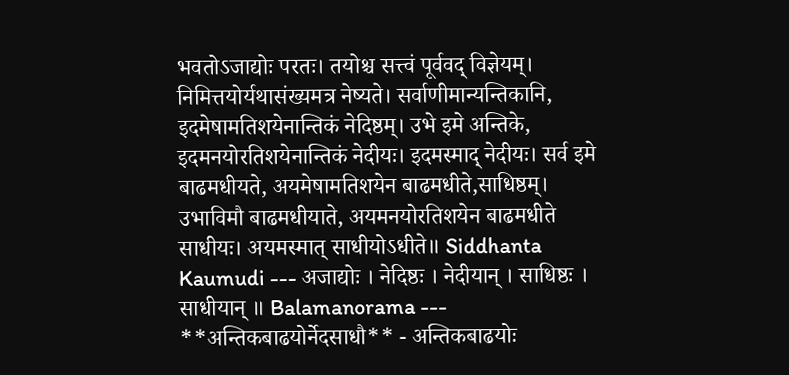भवतोऽजाद्योः परतः। तयोश्च सत्त्वं पूर्ववद् विज्ञेयम्। निमित्तयोर्यथासंख्यमत्र नेष्यते। सर्वाणीमान्यन्तिकानि, इदमेषामतिशयेनान्तिकं नेदिष्ठम्। उभे इमे अन्तिके, इदमनयोरतिशयेनान्तिकं नेदीयः। इदमस्माद् नेदीयः। सर्व इमे बाढमधीयते, अयमेषामतिशयेन बाढमधीते,साधिष्ठम्। उभाविमौ बाढमधीयाते, अयमनयोरतिशयेन बाढमधीते साधीयः। अयमस्मात् साधीयोऽधीते॥ Siddhanta Kaumudi --- अजाद्योः । नेदिष्ठः । नेदीयान् । साधिष्ठः । साधीयान् ॥ Balamanorama --- **अन्तिकबाढयोर्नेदसाधौ** - अन्तिकबाढयोः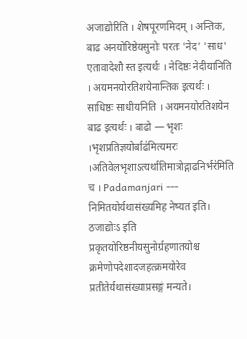अजाद्योरिति । शेषपूरणमिदम् । अन्तिक, बाढ अनयोरिष्ठेयसुनोः परतः 'नेद' 'साध' एतावादेशौ स्त इत्यर्थः । नेदिष्ठः नेदीयानिति । अयमनयोरतिशयेनान्तिक इत्यर्थः । साधिष्ठः साधीयनिति । अयमनयोरतिशयेन बाढ इत्यर्थः । बाढो — भृशः ।भृशप्रतिज्ञयोर्बाढ॑मित्यमरः ।अतिवेलभृशाऽत्यर्थातिमात्रोद्गाढनिर्भर॑मिति च । Padamanjari --- निमितयोर्यथासंख्यमिह नेष्यत इति। ठजाद्योःऽ इति प्रकृतयोरिष्ठनीयसुनोर्ग्रहणातयोश्च क्रमेणोपदेशादजहत्क्रमयोरेव प्रतीतेर्यथासंख्याप्रसङ्गं मन्यते।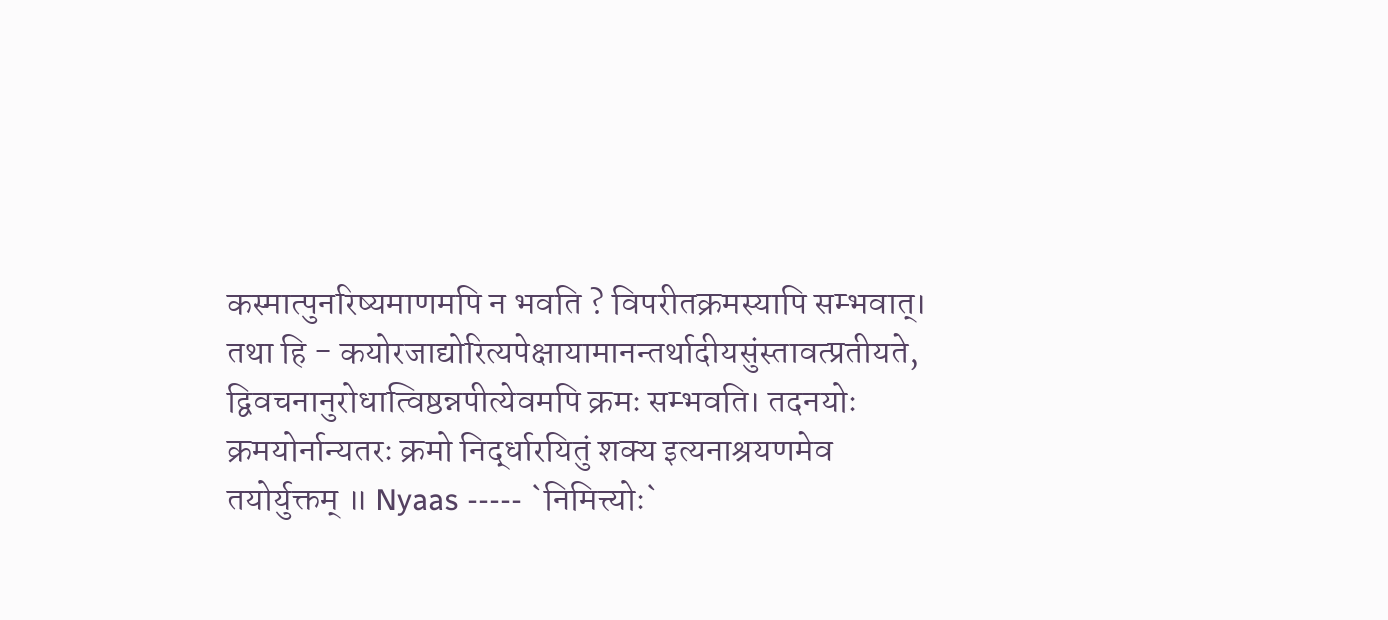कस्मात्पुनरिष्यमाणमपि न भवति ? विपरीतक्रमस्यापि सम्भवात्। तथा हि - कयोरजाद्योरित्यपेक्षायामानन्तर्थादीयसुंस्तावत्प्रतीयते, द्विवचनानुरोधात्विष्ठन्नपीत्येवमपि क्रमः सम्भवति। तदनयोः क्रमयोर्नान्यतरः क्रमो निर्द्धारयितुं शक्य इत्यनाश्रयणमेव तयोर्युक्तम् ॥ Nyaas ----- `निमित्त्योः`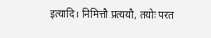इत्यादि। निमित्तौ प्रत्ययौ, तयोः परत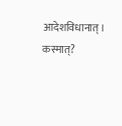आदेशविधानात्। कस्मात्?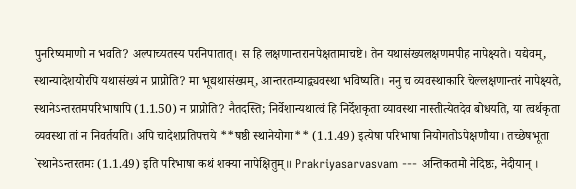पुनरिष्यमाणो न भवति? अल्पाच्यतस्य परनिपातात्। स हि लक्षणान्तरानपेक्षतामाचष्टे। तेन यथासंख्यलक्षणमपीह नापेक्ष्यते। यद्येवम्, स्थान्यादेशयोरपि यथासंख्यं न प्राप्नोति? मा भूद्यथासंख्यम्, आन्तरतम्याद्व्यवस्था भविष्यति। ननु च व्यवस्थाकारि चेल्लक्षणान्तरं नापेक्ष्यते, स्थानेऽन्तरतमपरिभाषापि (1.1.50) न प्राप्नोति? नैतदस्ति; निर्वेशान्यथात्वं हि निर्देशकृता व्यावस्था नास्तीत्येतदेव बोधयति, या त्वर्थकृता व्यवस्था तां न निवर्तयति। अपि चादेशप्रतिपत्तये **षष्ठी स्थानेयोगा** (1.1.49) इत्येषा परिभाषा नियोगतोऽपेक्षणौया। तच्छेषभूता `स्थानेऽन्तरतमः (1.1.49) इति परिभाषा कथं शक्या नापेक्षितुम्॥ Prakriyasarvasvam --- अन्तिकतमो नेदिष्ठः, नेदीयान् ।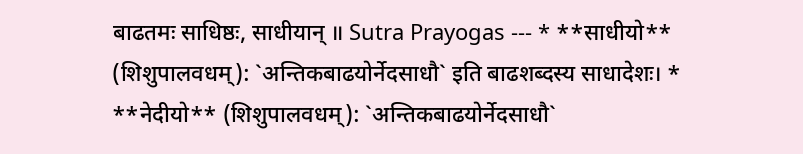बाढतमः साधिष्ठः, साधीयान् ॥ Sutra Prayogas --- * **साधीयो** (शिशुपालवधम्): `अन्तिकबाढयोर्नेदसाधौ` इति बाढशब्दस्य साधादेशः। * **नेदीयो** (शिशुपालवधम्): `अन्तिकबाढयोर्नेदसाधौ`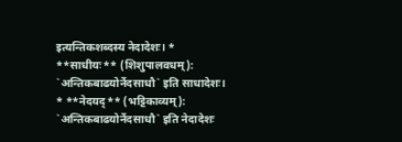इत्यन्तिकशब्दस्य नेदादेशः। * **साधीयः** (शिशुपालवधम्): `अन्तिकबाढयोर्नेदसाधौ` इति साधादेशः। * **नेदयद्** (भट्टिकाव्यम्): `अन्तिकबाढयोर्नेदसाधौ` इति नेदादेशः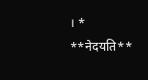। * **नेदयति**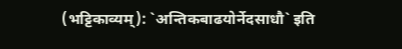(भट्टिकाव्यम्): `अन्तिकबाढयोर्नेदसाधौ` इति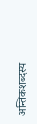अन्तिकशब्दस्य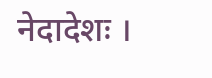नेदादेशः ।